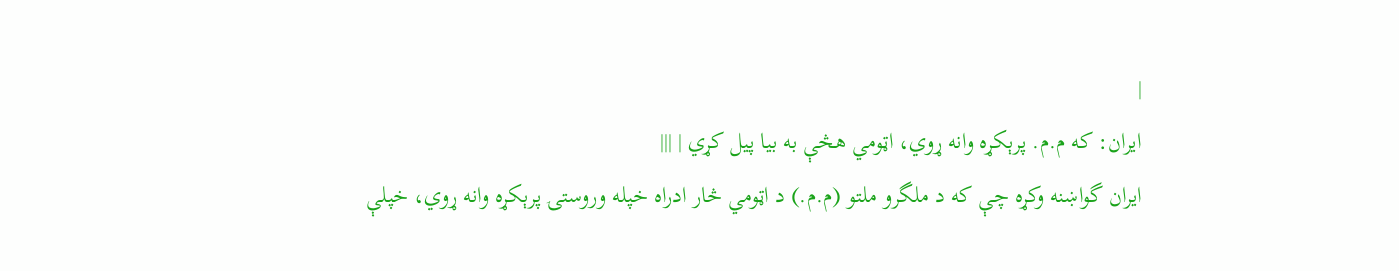|
ايران: که م.م. پرېکړه وانه ړوي، اټومي هڅې به بيا پيل کړي | |||
ايران گواښنه وکړه چې که د ملگرو ملتو (م.م.) د اټومي څار ادراه خپله وروستۍ پرېکړه وانه ړوي، خپلې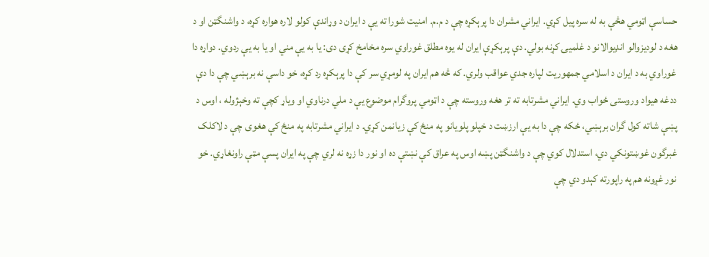حساسې اټومي هڅې به له سره پيل کړي. ايراني مشران دا پرېکړه چې د م.م. امنيت شورا ته يې د ايران د وړاندې کولو لاره هواره کړه، د واشنگټن او د هغه د لوديزوالو انډيوالانو د غلميۍ کړنه بولي. دې پرېکړې ايران له يوه مطلق غوراوي سره مخامخ کړى دى: يا به يې مني او يا به يې ردوي. دواړه دا غوراوي به د ايران د اسلامي جمهوريت لپاره جدي عواقب ولري. که څه هم ايران په لومړي سر کې دا پرېکړه رد کړه، خو داسې نه برېښي چې دا دې ددغه هيواد وروستى ځواب وي. ايراني مشرتابه ته تر هغه وروسته چې د اټومي پروگرام موضوع يې د ملي درناوي او وياړ کچې ته وخېژوله ، اوس د پښې شاته کول گران برېښي، ځکه چې دا به يې ارزښت د خپلو پلويانو په منځ کې زيانمن کړي. د ايراني مشرتابه په منځ کې هغوى چې د لاکلک غبرگون غوښتونکي دي، استدلال کوي چې د واشنگټن پښه اوس په عراق کې نښتې ده او نور دا زړه نه لري چې په ايران پسې مټې راونغاړي. خو نور غږونه هم په راپورته کېدو دي چې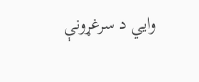وايي د سرغړونې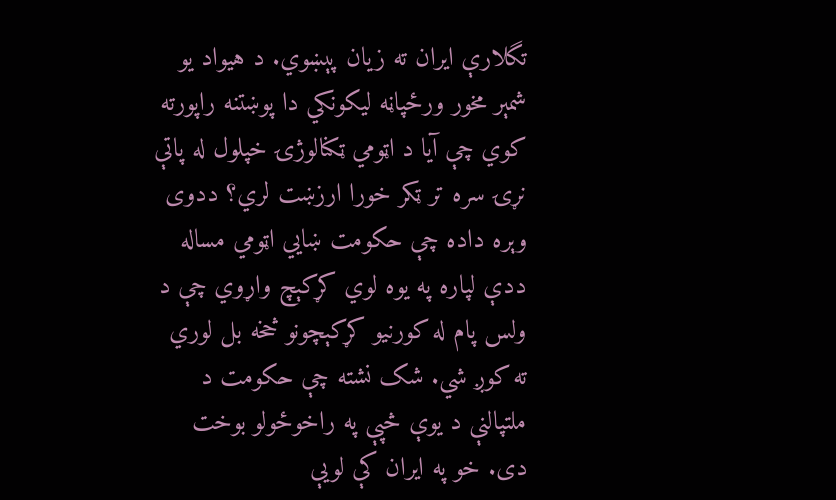تگلارې ايران ته زيان پېښوي. د هيواد يو شمېر مخور ورځپاڼه ليکونکي دا پوښتنه راپورته کوي چې آيا د اټومي ټکنالوژۍ خپلول له پاتې نړۍ سره تر ټکر خورا ارزښت لري؟ ددوى وېره داده چې حکومت ښايي اټومي مساله ددې لپاره په يوه لوي کړکېچ واړوي چې د ولس پام له کورنيو کړکېچونو څخه بل لوري ته کوږ شي. شک نشته چې حکومت د ملتپالنې د يوې څپې په راخوځولو بوخت دى. خو په ايران کې لويې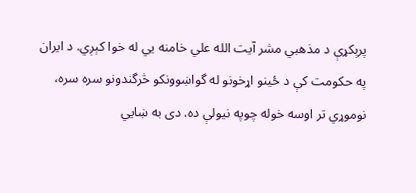پرېکړې د مذهبي مشر آيت الله علي خامنه يي له خوا کېږي. د ايران په حکومت کې د ځينو اړخونو له گواښوونکو څرگندونو سره سره، نوموړي تر اوسه خوله چوپه نيولې ده. دى به ښايي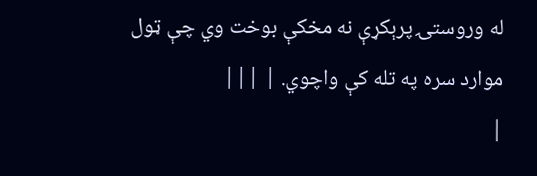له وروستۍ پرېکړې نه مخکې بوخت وي چې ټول موارد سره په تله کې واچوي. | |||
|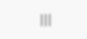|||